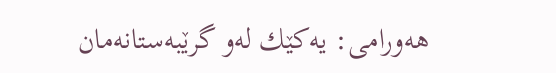هه‌ورامی: یه‌كێك له‌و گرێبه‌ستانه‌مان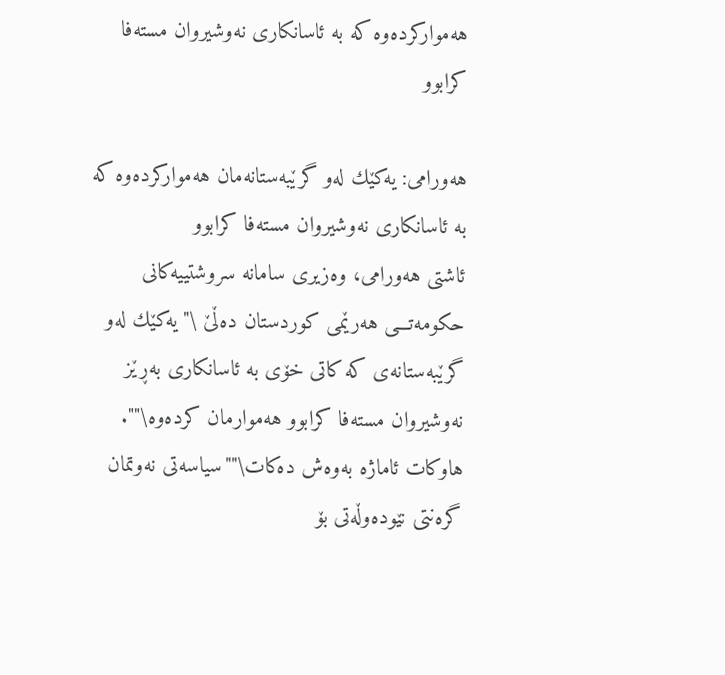هه‌مواركرده‌وه‌ كه‌ به‌ ئاسانكاری نه‌وشیروان مسته‌فا كرابوو

هه‌ورامی: یه‌كێك له‌و گرێبه‌ستانه‌مان هه‌مواركرده‌وه‌ كه‌ به‌ ئاسانكاری نه‌وشیروان مسته‌فا كرابوو
ئاشتی هه‌ورامی، وه‌زیری سامانه‌ سروشتییه‌كانی حكومه‌تـــی هه‌رێمی كوردستان ده‌ڵێ \"یه‌كێك له‌و گرێبه‌ستانه‌ی كه‌ كاتی خۆی به‌ ئاسانكاری به‌ڕێز نه‌وشیروان مسته‌فا كرابوو هه‌موارمان كرده‌وه‌\"". هاوكات ئاماژه‌ به‌وه‌ش ده‌كات\""سیاسه‌تی نه‌وتمان گره‌نتی نێوده‌وڵه‌تی بۆ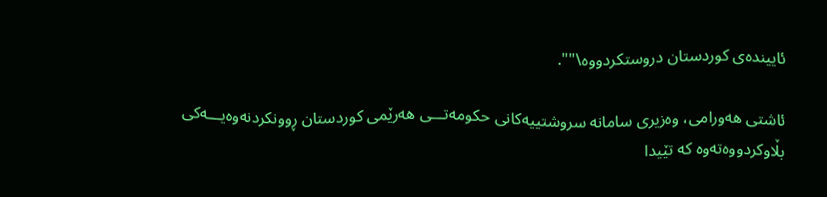ئایینده‌ی كوردستان دروستكردووه‌\"".

ئاشتی هه‌ورامی، وه‌زیری سامانه‌ سروشتییه‌كانی حكومه‌تـــی هه‌رێمی كوردستان ڕوونكردنه‌وه‌یـــه‌كی بڵاوكردووه‌ته‌وه‌ كه‌ تێیدا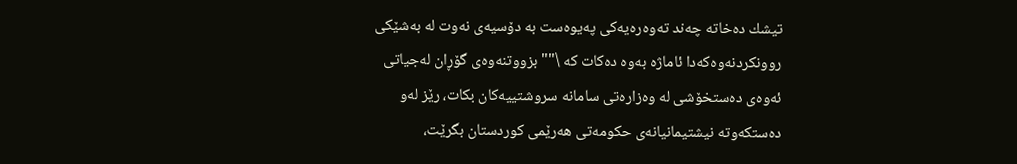تیشك ده‌خاته‌ چه‌ند ته‌وه‌ره‌یه‌كی په‌یوه‌ست به‌ دۆسیه‌ی نه‌وت له‌ به‌شێكی روونكردنه‌وه‌كه‌دا ئاماژه‌ به‌وه‌ ده‌كات كه‌ \""بزووتنه‌وه‌ی گۆڕان له‌جیاتی ئه‌وه‌ی ده‌ستخۆشی له‌ وه‌زاره‌تی سامانه‌ سروشتییه‌كان بكات، رێز له‌و ده‌ستكه‌وته‌ نیشتیمانیانه‌ی حكومه‌تی هه‌رێمی كوردستان بگرێت،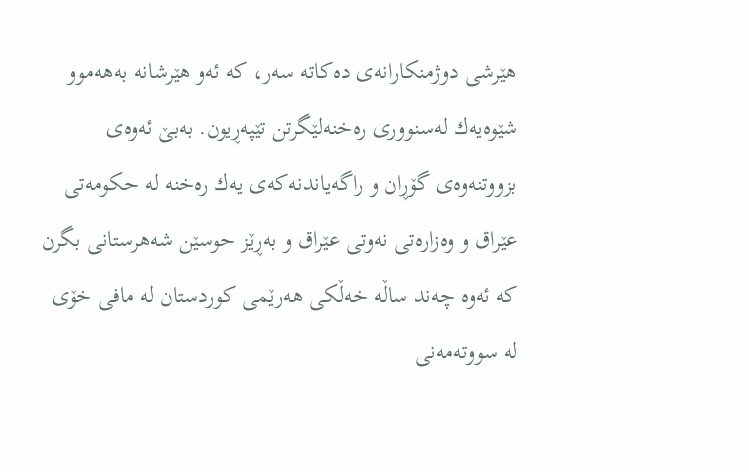هێرشی دوژمنكارانه‌ی ده‌كاته‌ سه‌ر، كه‌ ئه‌و هێرشانه‌ به‌هه‌موو شێوه‌یه‌ك له‌سنووری ره‌خنه‌لێگرتن تێپه‌ڕیون. به‌بێ ئه‌وه‌ی بزووتنه‌وه‌ی گۆڕان و راگه‌یاندنه‌كه‌ی یه‌ك ره‌خنه‌ له‌ حكومه‌تی عێراق و وه‌زاره‌تی نه‌وتی عێراق و به‌ڕێز حوسێن شه‌هرستانی بگرن كه‌ ئه‌وه‌ چه‌ند ساڵه‌ خه‌ڵكی هه‌رێمی كوردستان له‌ مافی خۆی له‌ سووته‌مه‌نی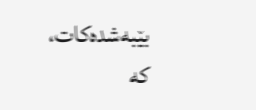بێبه‌شده‌كات، كه‌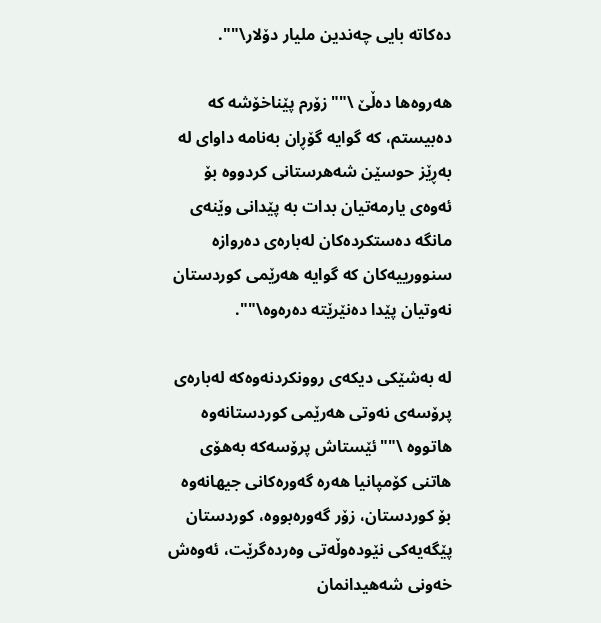ده‌كاته‌ بایی چه‌ندین ملیار دۆلار\"".

هه‌روه‌ها ده‌ڵێ \""زۆرم پێناخۆشه‌ كه‌ ده‌بیستم، كه‌ گوایه‌ گۆڕان به‌نامه‌ داوای له‌ به‌ڕێز حوسێن شه‌هرستانی كردووه‌ بۆ ئه‌وه‌ی یارمه‌تیان بدات به‌ پێدانی وێنه‌ی مانگه‌ ده‌ستكرده‌كان له‌باره‌ی ده‌روازه‌ سنوورییه‌كان كه‌ گوایه‌ هه‌رێمی كوردستان نه‌وتیان پێدا ده‌نێرێته‌ ده‌ره‌وه‌\"".

له‌ به‌شێكی دیكه‌ی روونكردنه‌وه‌كه‌ له‌باره‌ی پرۆسه‌ی نه‌وتی هه‌رێمی كوردستانه‌وه‌ هاتووه‌ \""ئێستاش پرۆسه‌كه‌ به‌هۆی هاتنی كۆمپانیا هه‌ره‌ گه‌وره‌كانی جیهانه‌وه‌ بۆ كوردستان، زۆر گه‌وره‌بووه‌، كوردستان پێگه‌یه‌كی نێوده‌وڵه‌تی وه‌رده‌گرێت، ئه‌وه‌ش خه‌ونی شه‌هیدانمان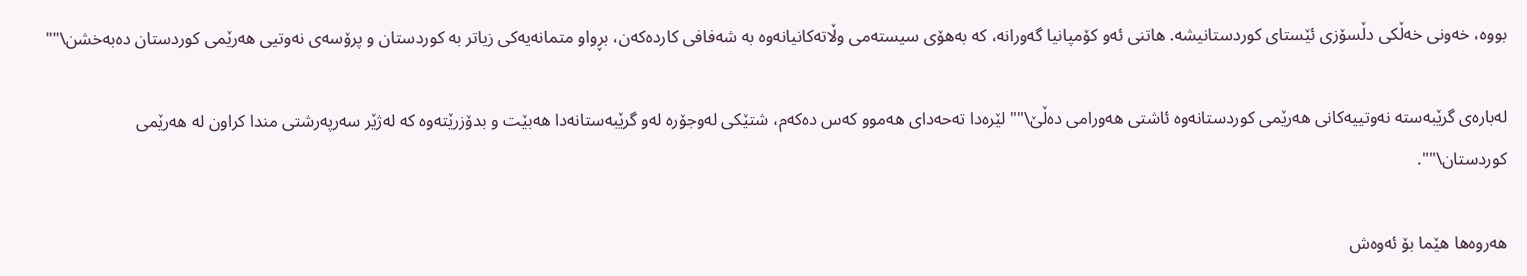بووه‌، خه‌ونی خه‌ڵكی دڵسۆزی ئێستای كوردستانیشه‌. هاتنی ئه‌و كۆمپانیا گه‌ورانه‌، كه‌ به‌هۆی سیسته‌می وڵاته‌كانیانه‌وه‌ به‌ شه‌فافی كارده‌كه‌ن، بڕواو متمانه‌یه‌كی زیاتر به‌ كوردستان و پرۆسه‌ی نه‌وتیی هه‌رێمی كوردستان ده‌به‌خشن\""

له‌باره‌ی گرێبه‌سته‌ نه‌وتییه‌كانی هه‌رێمی كوردستانه‌وه ئاشتی هه‌ورامی ده‌ڵێ\"" لێره‌دا ته‌حه‌دای هه‌موو كه‌س ده‌كه‌م، شتێكی له‌وجۆره‌ له‌و گرێبه‌ستانه‌دا هه‌بێت و بدۆزرێته‌وه‌ كه‌ له‌ژێر سه‌رپه‌رشتی مندا كراون له‌ هه‌رێمی كوردستان\"".

هه‌روه‌ها هێما بۆ ئه‌وه‌ش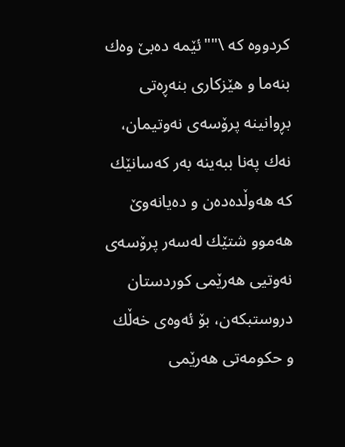كردووه‌ كه‌ \""ئێمه‌ ده‌بێ وه‌ك بنه‌ما و هێزكاری بنه‌ڕه‌تی بڕوانینه‌ پرۆسه‌ی نه‌وتیمان، نه‌ك په‌نا ببه‌ینه‌ به‌ر كه‌سانێك كه‌ هه‌وڵده‌ده‌ن و ده‌یانه‌وێ هه‌موو شتێك له‌سه‌ر پرۆسه‌ی نه‌وتیی هه‌رێمی كوردستان دروستبكه‌ن، بۆ ئه‌وه‌ی خه‌ڵك و حكومه‌تی هه‌رێمی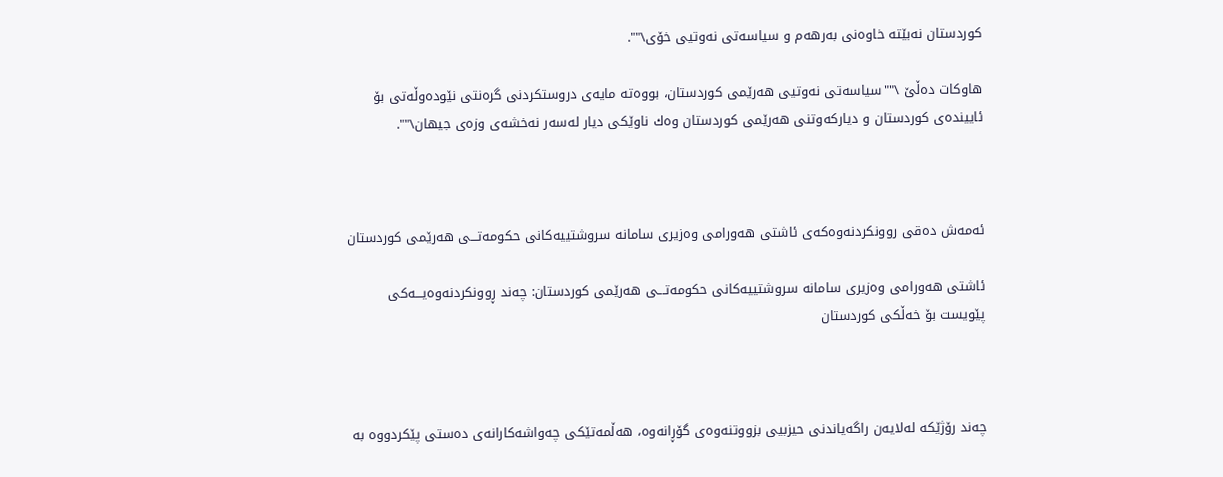كوردستان نه‌بێته‌ خاوه‌نی به‌رهه‌م و سیاسه‌تی نه‌وتیی خۆی\"".

هاوكات ده‌ڵێ \""سیاسه‌تی نه‌وتیی هه‌رێمی كوردستان، بووه‌ته‌ مایه‌ی دروستكردنی گره‌نتی نێوده‌وڵه‌تی بۆ ئایینده‌ی كوردستان و دیاركه‌وتنی هه‌رێمی كوردستان وه‌ك ناوێكی دیار له‌سه‌ر نه‌خشه‌ی وزه‌ی جیهان\"".



ئه‌مه‌ش ده‌قی روونكردنه‌وه‌كه‌ی ئاشتی هه‌ورامی وه‌زیری سامانه‌ سروشتییه‌كانی حكومه‌تـــی هه‌رێمی كوردستان

ئاشتی هه‌ورامی وه‌زیری سامانه‌ سروشتییه‌كانی حكومه‌تـــی هه‌رێمی كوردستان: چه‌ند ڕوونكردنه‌وه‌یـــه‌كی پێویست بۆ خه‌ڵكی كوردستان



چه‌ند رۆژێكه‌ له‌لایه‌ن راگه‌یاندنی حیزبیی بزووتنه‌وه‌ی گۆڕانه‌وه‌، هه‌ڵمه‌تێكی چه‌واشه‌كارانه‌ی ده‌ستی پێكردووه‌ به‌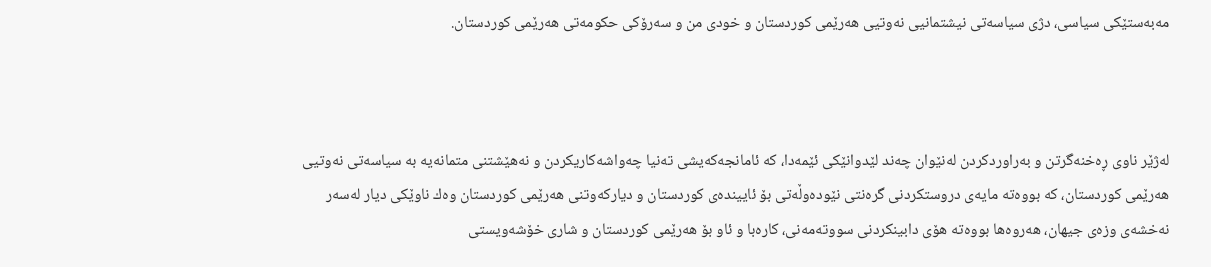مه‌به‌ستێكی سیاسی، دژی سیاسه‌تی نیشتمانیی نه‌وتیی هه‌رێمی كوردستان و خودی من و سه‌رۆكی حكومه‌تی هه‌رێمی كوردستان.



له‌ژێر ناوی ڕه‌خنه‌گرتن و به‌راوردكردن له‌نێوان چه‌ند لێدوانێكی ئێمه‌دا، كه‌ ئامانجه‌كه‌یشی ته‌نیا چه‌واشه‌كاریكردن و نه‌هێشتنی متمانه‌یه‌ به‌ سیاسه‌تی نه‌وتیی هه‌رێمی كوردستان، كه‌ بووه‌ته‌ مایه‌ی دروستكردنی گره‌نتی نێوده‌وڵه‌تی بۆ ئایینده‌ی كوردستان و دیاركه‌وتنی هه‌رێمی كوردستان وه‌ك ناوێكی دیار له‌سه‌ر نه‌خشه‌ی وزه‌ی جیهان، هه‌روه‌ها بووه‌ته‌ هۆی دابینكردنی سووته‌مه‌نی، كاره‌با و ئاو بۆ هه‌رێمی كوردستان و شاری خۆشه‌ویستی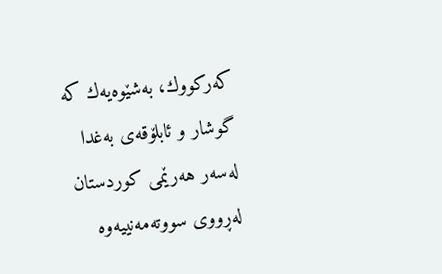كه‌ركووك، به‌شێوه‌یه‌ك كه‌ گوشار و ئابلۆقه‌ی به‌غدا له‌سه‌ر هه‌رێمی كوردستان له‌ڕووی سووته‌مه‌نییه‌وه‌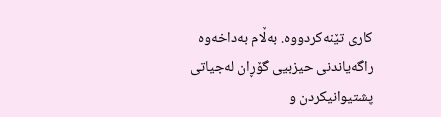كاری تێنه‌كردووه‌. به‌ڵام به‌داخه‌وه‌ راگه‌یاندنی حیزبیی گۆڕان له‌جیاتی پشتیوانیكردن و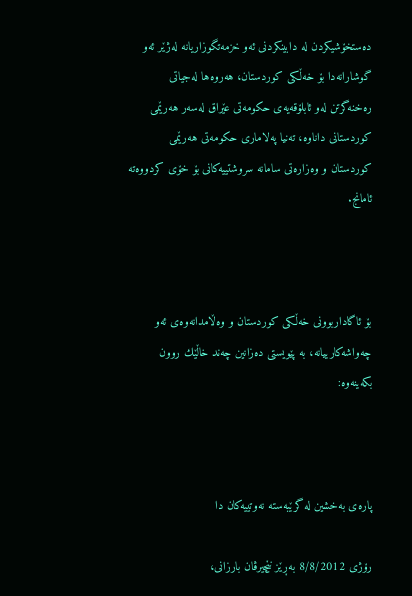ده‌ستخۆشیكردن له‌ دابینكردنی ئه‌و خزمه‌تگوزاریانه‌ له‌ژێر ئه‌و گوشارانه‌دا بۆ خه‌ڵكی كوردستان، هه‌روه‌ها له‌جیاتی ره‌خنه‌گرتن له‌و ئابلۆقه‌یه‌ی حكومه‌تی عێراق له‌سه‌ر هه‌رێمی كوردستانی داناوه‌، ته‌نیا په‌لاماری حكومه‌تی هه‌رێمی كوردستان و وه‌زاره‌تی سامانه‌ سروشتییه‌كانی بۆ خۆی كردووه‌ته‌ ئامانج.



بۆ ئاگاداربوونی خه‌ڵكی كوردستان و وه‌ڵامدانه‌وه‌ی ئه‌و چه‌واشه‌كارییانه‌، به‌ پێویستی ده‌زانین چه‌ند خاڵێك روون بكه‌ینه‌وه‌:



پاره‌ی به‌خشین له‌ گرێبه‌سته‌ نه‌وتییه‌كان دا

رۆژی 8/8/2012 به‌ڕێز نێچیرڤان بارزانی،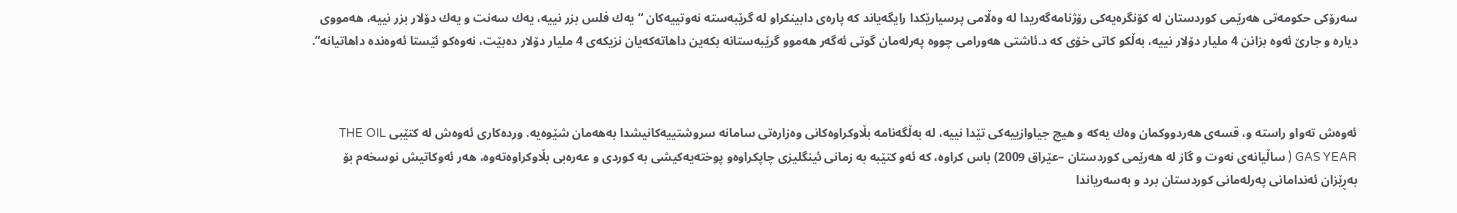سه‌رۆكی حكومه‌تی هه‌رێمی كوردستان له‌ كۆنگره‌یه‌كی رۆژنامه‌گه‌ریدا له‌ وه‌ڵامی پرسیارێكدا رایگه‌یاند كه‌ پاره‌ی دابینكراو له‌ گرێبه‌سته‌ نه‌وتییه‌كان “ یه‌ك فلس بزر نییه‌، یه‌ك سه‌نت و یه‌ك دۆلار بزر نییه‌، هه‌مووی دیاره‌ و جارێ ئه‌وه‌ بزانن 4 ملیار دۆلار نییه‌، به‌ڵكو كاتی خۆی كه‌ د.ئاشتی هه‌ورامی چووه‌ په‌رله‌مان گوتی ئه‌گه‌ر هه‌موو گرێبه‌ستانه‌ بكه‌ین داهاته‌كه‌یان نزیكه‌ی 4 ملیار دۆلار ده‌بێت، نه‌وه‌كو ئێستا ئه‌وه‌نده‌ داهاتیانه‌”.



ئه‌وه‌ش ته‌واو راسته‌ و، قسه‌ی هه‌ردووكمان وه‌ك یه‌كه‌ و هیچ جیاوازییه‌كی تێدا نییه‌، له‌ به‌ڵگه‌نامه‌ بڵاوكراوه‌كانی وه‌زاره‌تی سامانه‌ سروشتییه‌كانیشدا به‌هه‌مان شێوه‌یه‌. ورده‌كاری ئه‌وه‌ش له‌ كتێبی THE OIL GAS YEAR ( ساڵیانه‌ی نه‌وت و گاز له‌ هه‌رێمی كوردستان –عێراق 2009) باس كراوه‌، كه‌ ئه‌و كتێبه‌ به‌ زمانی ئینگلیزی چاپكراوه‌و پوخته‌یه‌كیشی به‌ كوردی و عه‌ره‌بی بڵاوكراوه‌ته‌وه‌، هه‌ر ئه‌وكاتیش نوسخه‌م بۆ به‌ڕێزان ئه‌ندامانی په‌رله‌مانی كوردستان برد و به‌سه‌ریاندا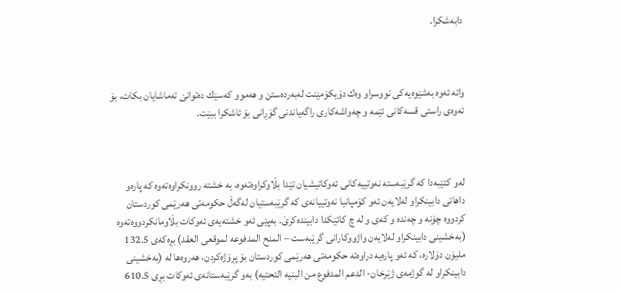دابه‌شكرا.



واته‌ ئه‌وه‌ به‌شێوه‌یه‌كی نووسراو وه‌ك دۆیكۆمێنت له‌به‌رده‌ستن و هه‌موو كه‌سێك ده‌توانێ ته‌ماشایان بكات، بۆ ئه‌وه‌ی راستی قسه‌كانی ئێمه‌ و چه‌واشه‌كاری راگه‌یاندنی گۆڕانی بۆ ئاشكرا ببێت.



له‌و كتێبه‌دا كه‌ گرێبه‌سته‌ نه‌وتییه‌كانی ئه‌وكاتیشیان تێدا بڵاوكراوه‌ته‌وه‌، به‌ خشته‌ روونكراوه‌ته‌وه‌ كه‌ پاره‌و داهاتی دابینكراو له‌لایه‌ن ئه‌و كۆمپانیا نه‌وتییانه‌ی كه‌ گرێبه‌ستیان له‌گه‌ڵ حكومه‌تی هه‌رێمی كوردستان كردووه‌ چۆنه‌ و چه‌نده‌ و كه‌ی و له‌ چ كاتێكدا دابینده‌كرێ. به‌پێی ئه‌و خشته‌یه‌ی ئه‌وكات بڵاومانكردووه‌ته‌وه‌ (به‌خشینی دابینكراو له‌لایه‌ن واژووكارانی گرێبه‌ست – المنح المدفوعه‌ لموقعی العقد) بڕه‌كه‌ی 132.5 ملیۆن دۆلاره‌، كه‌ ئه‌و پاره‌یه‌ دراوه‌ته‌ حكومه‌تی هه‌رێمی كوردستان بۆ پڕۆژه‌كردن، هه‌روه‌ها له‌ (به‌خشینی دابینكراو له‌ گوژمه‌ی ژێرخان- الدعم المدفوع من البنیه‌ التحتیه‌) به‌و گرێبه‌ستانه‌ی ئه‌وكات بڕی 610.5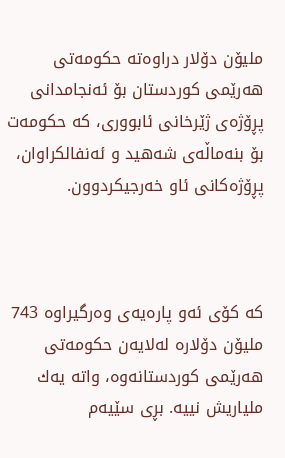ملیۆن دۆلار دراوه‌ته‌ حكومه‌تی هه‌رێمی كوردستان بۆ ئه‌نجامدانی پڕۆژه‌ی ژێرخانی ئابووری، كه‌ حكومه‌ت بۆ بنه‌ماڵه‌ی شه‌هید و ئه‌نفالكراوان، پڕۆژه‌كانی ئاو خه‌رجیكردوون.



كه‌ كۆی ئه‌و پاره‌یه‌ی وه‌رگیراوه‌ 743 ملیۆن دۆلاره‌ له‌لایه‌ن حكومه‌تی هه‌رێمی كوردستانه‌وه‌، واته‌ یه‌ك ملیاریش نییه‌. بڕی سێیه‌م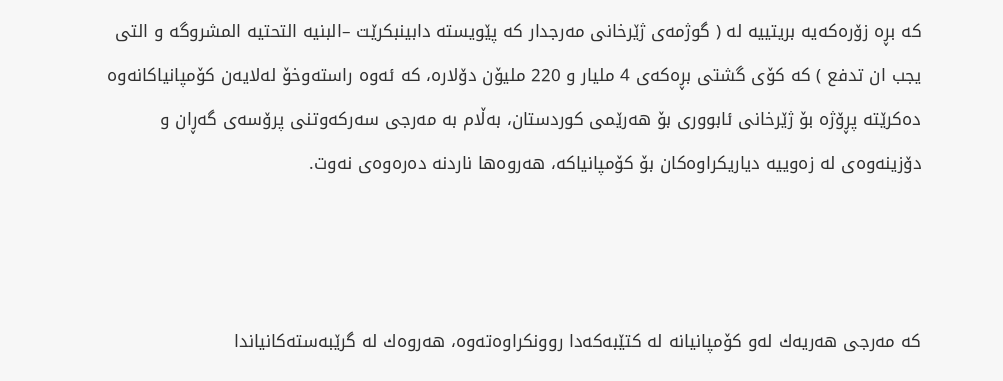كه‌ بڕه‌ زۆره‌كه‌یه‌ بریتییه‌ له‌ ( گوژمه‌ی ژێرخانی مه‌رجدار كه‌ پێویسته‌ دابینبكرێت –البنیه‌ التحتیه‌ المشروگه‌ و التی یجب ان تدفع ) كه‌ كۆی گشتی بڕه‌كه‌ی 4 ملیار و 220 ملیۆن دۆلاره‌، كه‌ ئه‌وه‌ راسته‌وخۆ له‌لایه‌ن كۆمپانیاكانه‌وه‌ ده‌كرێته‌ پڕۆژه‌ بۆ ژێرخانی ئابووری بۆ هه‌رێمی كوردستان، به‌ڵام به‌ مه‌رجی سه‌ركه‌وتنی پرۆسه‌ی گه‌ڕان و دۆزینه‌وه‌ی له‌ زه‌وییه‌ دیاریكراوه‌كان بۆ كۆمپانیاكه‌، هه‌روه‌ها ناردنه‌ ده‌ره‌وه‌ی نه‌وت.



كه‌ مه‌رجی هه‌ریه‌ك له‌و كۆمپانیانه‌ له‌ كتێبه‌كه‌دا روونكراوه‌ته‌وه‌، هه‌روه‌ك له‌ گرێبه‌سته‌كانیاندا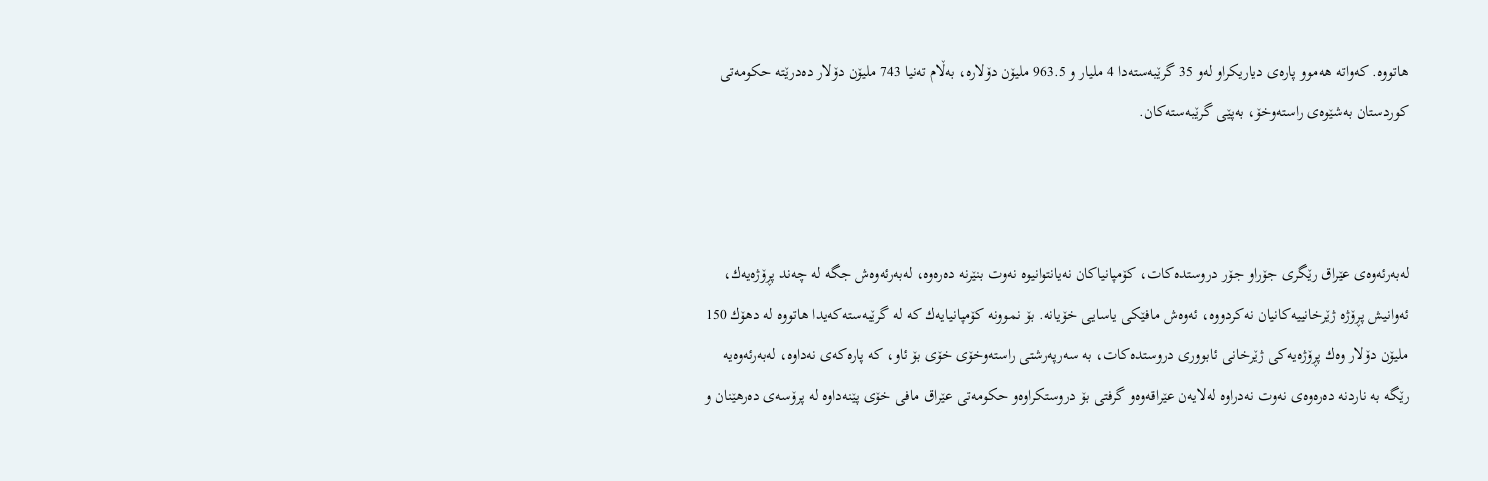هاتووه‌. كه‌واته‌ هه‌موو پاره‌ی دیاریكراو له‌و 35 گرێبه‌سته‌دا 4 ملیار و 963.5 ملیۆن دۆلاره‌، به‌ڵام ته‌نیا 743 ملیۆن دۆلار ده‌درێته‌ حكومه‌تی كوردستان به‌شێوه‌ی راسته‌وخۆ، به‌پێی گرێبه‌سته‌كان.



له‌به‌رئه‌وه‌ی عێراق رێگری جۆراو جۆر دروستده‌كات، كۆمپانیاكان نه‌یانتوانیوه‌ نه‌وت بنێرنه‌ ده‌ره‌وه‌، له‌به‌رئه‌وه‌ش جگه‌ له‌ چه‌ند پڕۆژه‌یه‌ك، ئه‌وانیش پڕۆژه‌ ژێرخانییه‌كانیان نه‌كردووه‌، ئه‌وه‌ش مافێكی یاسایی خۆیانه‌. بۆ نموونه‌ كۆمپانیایه‌ك كه‌ له‌ گرێبه‌سته‌كه‌یدا هاتووه‌ له‌ دهۆك 150 ملیۆن دۆلار وه‌ك پڕۆژه‌یه‌كی ژێرخانی ئابووری دروستده‌كات، به‌ سه‌رپه‌رشتی راسته‌وخۆی خۆی بۆ ئاو، كه‌ پاره‌كه‌ی نه‌داوه‌، له‌به‌رئه‌وه‌یه‌ رێگه‌ به‌ ناردنه‌ ده‌ره‌وه‌ی نه‌وت نه‌دراوه‌ له‌لایه‌ن عێراقه‌وه‌و گرفتی بۆ دروستكراوه‌و حكومه‌تی عێراق مافی خۆی پێنه‌داوه‌ له‌ پرۆسه‌ی ده‌رهێنان و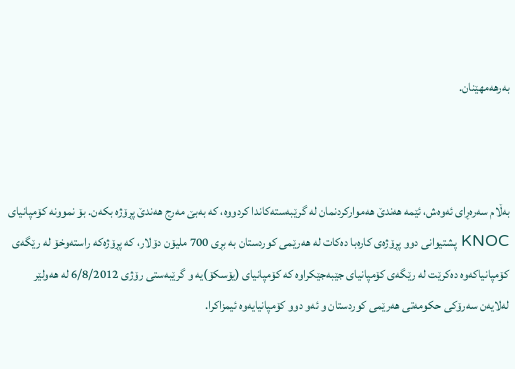به‌رهه‌مهێنان.



به‌ڵام سه‌ره‌ڕای ئه‌وه‌ش، ئێمه‌ هه‌ندێ هه‌مواركردنمان له‌ گرێبه‌سته‌كاندا كردووه‌، كه‌ به‌بێ مه‌رج هه‌ندێ پڕۆژه‌ بكه‌ن. بۆ نموونه‌ كۆمپانیای KNOC پشتیوانی دوو پڕۆژه‌ی كاره‌با ده‌كات له‌ هه‌رێمی كوردستان به‌ بڕی 700 ملیۆن دۆلار، كه‌ پڕۆژه‌كه‌ راسته‌وخۆ له‌ رێگه‌ی كۆمپانیاكه‌وه‌ ده‌كرێت له‌ رێگه‌ی كۆمپانیای جێبه‌جێكراوه‌ كه‌ كۆمپانیای (یۆسكۆ)یه‌ و گرێبه‌ستی رۆژی 6/8/2012 له‌ هه‌ولێر له‌لایه‌ن سه‌رۆكی حكومه‌تی هه‌رێمی كوردستان و ئه‌و دوو كۆمپانیایه‌وه‌ ئیمزاكرا.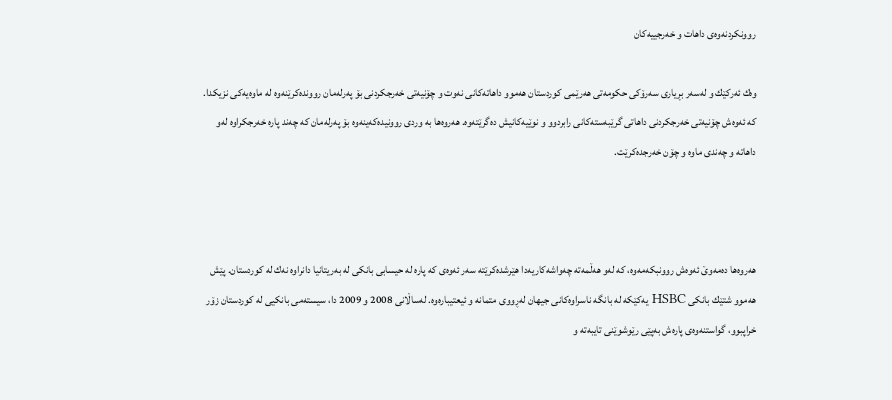روونكردنه‌وه‌ی داهات و خه‌رجییه‌كان

وه‌ك ئه‌ركێك و له‌سه‌ر بڕیاری سه‌رۆكی حكومه‌تی هه‌رێمی كوردستان هه‌موو داهاته‌كانی نه‌وت و چۆنیه‌تی خه‌رجكردنی بۆ په‌رله‌مان روونده‌كرێنه‌وه‌ له‌ ماوه‌یه‌كی نزیكدا. كه‌ ئه‌وه‌ش چۆنیه‌تی خه‌رجكردنی داهاتی گرێبه‌سته‌كانی رابردوو و نوێیه‌كانیش ده‌گرێته‌وه‌. هه‌روه‌ها به‌ وردی روونیده‌كه‌ینه‌وه‌ بۆ په‌رله‌مان كه‌ چه‌ند پاره‌ خه‌رجكراوه‌ له‌و داهاته‌ و چه‌ندی ماوه‌ و چۆن خه‌رجده‌كرێت.



هه‌روه‌ها ده‌مه‌وێ ئه‌وه‌ش روونبكه‌مه‌وه‌، كه‌ له‌و هه‌ڵمه‌ته‌ چه‌واشه‌كاریه‌دا هێرشده‌كرێته‌ سه‌ر ئه‌وه‌ی كه‌ پاره‌ له‌ حیسابی بانكی له‌ به‌ریتانیا دانراوه‌ نه‌ك له‌ كوردستان. پێش هه‌موو شتێك بانكی HSBC یه‌كێكه‌ له‌ بانگه‌ ناسراوه‌كانی جیهان له‌ڕووی متمانه‌ و ئیعتیباره‌وه‌. له‌ساڵانی 2008 و 2009 دا، سیسته‌می بانكیی له‌ كوردستان زۆر خراپبوو، گواستنه‌وه‌ی پاره‌ش به‌پێی رێوشوێنی تایبه‌ته‌ و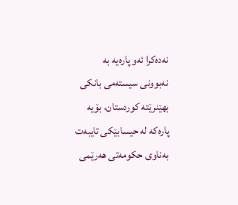نه‌ده‌كرا ئه‌و پاره‌یه‌ به‌ نه‌بوونی سیسته‌می بانكی بهێنرێته‌ كوردستان، بۆیه‌ پاره‌كه‌ له‌ حیسابێكی تایبه‌ت به‌ناوی حكومه‌تی هه‌رێمی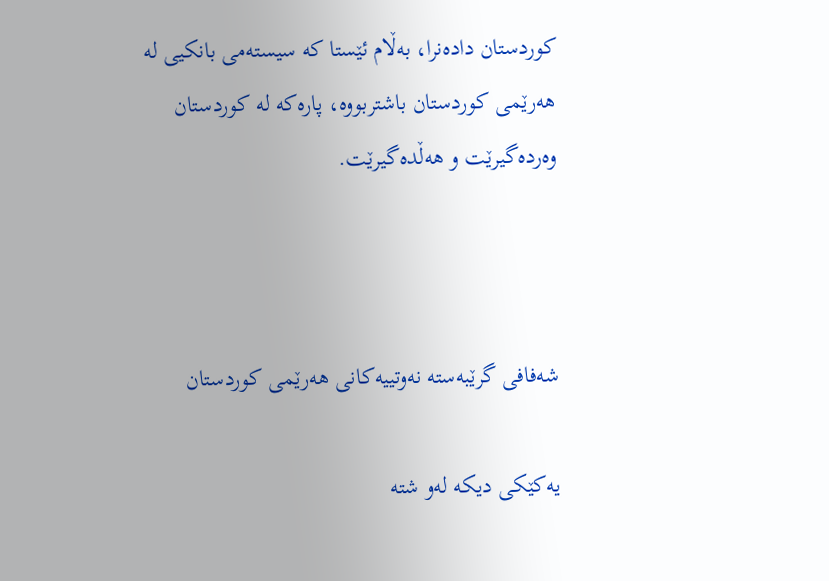كوردستان داده‌نرا، به‌ڵام ئێستا كه‌ سیسته‌می بانكیی له‌ هه‌رێمی كوردستان باشتربووه‌، پاره‌كه‌ له‌ كوردستان وه‌رده‌گیرێت و هه‌ڵده‌گیرێت.



شه‌فافی گرێبه‌سته‌ نه‌وتییه‌كانی هه‌رێمی كوردستان

یه‌كێكی دیكه‌ له‌و شته‌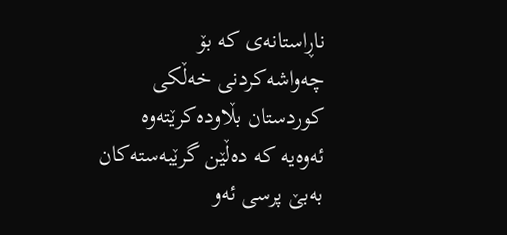ناڕاستانه‌ی كه‌ بۆ چه‌واشه‌كردنی خه‌ڵكی كوردستان بڵاوده‌كرێته‌وه‌ ئه‌وه‌یه‌ كه‌ ده‌ڵێن گرێبه‌سته‌كان به‌بێ پرسی ئه‌و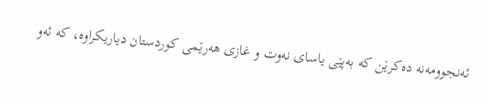ئه‌نجوومه‌نه‌ ده‌كرێن كه‌ به‌پێی یاسای نه‌وت و غازی هه‌رێمی كوردستان دیاریكراوه‌، كه‌ ئه‌و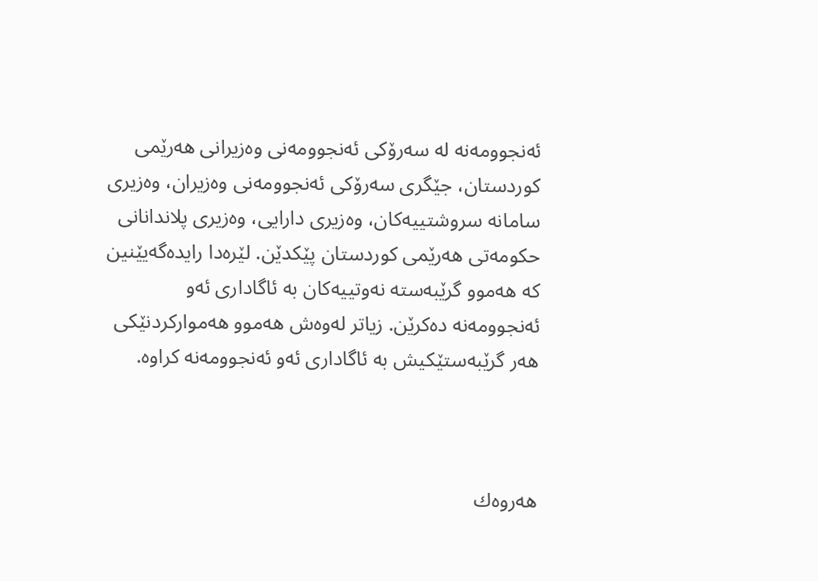ئه‌نجوومه‌نه‌ له‌ سه‌رۆكی ئه‌نجوومه‌نی وه‌زیرانی هه‌رێمی كوردستان، جێگری سه‌رۆكی ئه‌نجوومه‌نی وه‌زیران، وه‌زیری سامانه‌ سروشتییه‌كان، وه‌زیری دارایی، وه‌زیری پلاندانانی حكومه‌تی هه‌رێمی كوردستان پێكدێن. لێره‌دا رایده‌گه‌یێنین كه‌ هه‌موو گرێبه‌سته‌ نه‌وتییه‌كان به‌ ئاگاداری ئه‌و ئه‌نجوومه‌نه‌ ده‌كرێن. زیاتر له‌وه‌ش هه‌موو هه‌مواركردنێكی هه‌ر گرێبه‌ستێكیش به‌ ئاگاداری ئه‌و ئه‌نجوومه‌نه‌ كراوه‌.



هه‌روه‌ك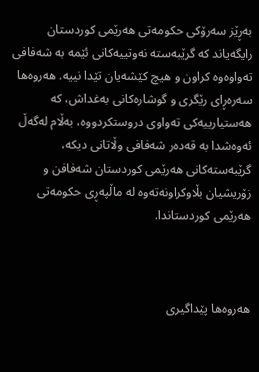به‌ڕێز سه‌رۆكی حكومه‌تی هه‌رێمی كوردستان رایگه‌یاند كه‌ گرێبه‌سته‌ نه‌وتییه‌كانی ئێمه‌ به‌ شه‌فافی ته‌واوه‌وه‌ كراون و هیچ كێشه‌یان تێدا نییه‌. هه‌روه‌ها سه‌ره‌ڕای رێگری و گوشاره‌كانی به‌غداش، كه‌ هه‌ستیارییه‌كی ته‌واوی دروستكردووه‌، به‌ڵام له‌گه‌ڵ ئه‌وه‌شدا به‌ قه‌ده‌ر شه‌فافی وڵاتانی دیكه‌، گرێبه‌سته‌كانی هه‌رێمی كوردستان شه‌فافن و زۆریشیان بڵاوكراونه‌ته‌وه‌ له‌ ماڵپه‌ڕی حكومه‌تی هه‌رێمی كوردستاندا.



هه‌روه‌ها پێداگیری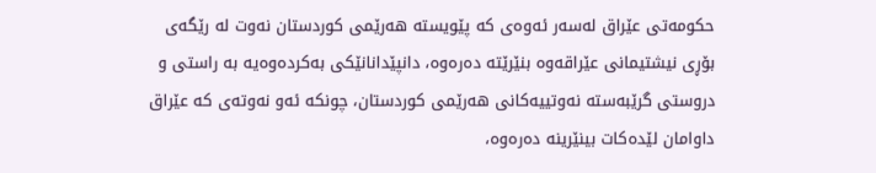حكومه‌تی عێراق له‌سه‌ر ئه‌وه‌ی كه‌ پێویسته‌ هه‌رێمی كوردستان نه‌وت له‌ رێگه‌ی بۆڕی نیشتیمانی عێراقه‌وه‌ بنێرێته‌ ده‌ره‌وه‌، دانپێدانانێكی به‌كرده‌وه‌یه‌ به‌ راستی و دروستی گرێبه‌سته‌ نه‌وتییه‌كانی هه‌رێمی كوردستان، چونكه‌ ئه‌و نه‌وته‌ی كه‌ عێراق داوامان لێده‌كات بینێرینه‌ ده‌ره‌وه‌،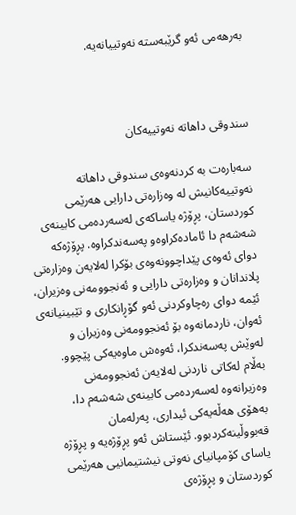به‌رهه‌می ئه‌و گرێبه‌سته‌ نه‌وتییانه‌یه‌.



سندوقی داهاته‌ نه‌وتییه‌كان

سه‌باره‌ت به‌ كردنه‌وه‌ی سندوقی داهاته‌ نه‌وتییه‌كانیش له‌ وه‌زاره‌تی دارایی هه‌رێمی كوردستان، پڕۆژه‌ یاساكه‌ی له‌سه‌رده‌می كابینه‌ی شه‌شه‌م دا ئاماده‌كراوه‌و په‌سه‌ندكراوه‌. پڕۆژه‌كه‌ دوای ئه‌وه‌ی پێداچوونه‌وه‌ی بۆكرا له‌لایه‌ن وه‌زاره‌تی پلاندانان و وه‌زاره‌تی دارایی و ئه‌نجوومه‌نی وه‌زیران، ئێمه‌ دوای ره‌چاوكردنی ئه‌و گۆڕانكاری و تێبینیانه‌ی ئه‌وان، ناردمانه‌وه‌ بۆ ئه‌نجوومه‌نی وه‌زیران و له‌وێش په‌سه‌ندكرا، ئه‌وه‌ش ماوه‌یه‌كی پێچوو. به‌ڵام له‌كاتی ناردنی له‌لایه‌ن ئه‌نجوومه‌نی وه‌زیرانه‌وه‌ له‌سه‌رده‌می كابینه‌ی شه‌شه‌م دا، به‌هۆی هه‌ڵه‌یه‌كی ئیداری، په‌رله‌مان قه‌بووڵینه‌كردبوو. ئێستاش ئه‌و پڕۆژه‌یه‌ و پڕۆژه‌ یاسای كۆمپانیای نه‌وتی نیشتیمانیی هه‌رێمی كوردستان و پڕۆژه‌ی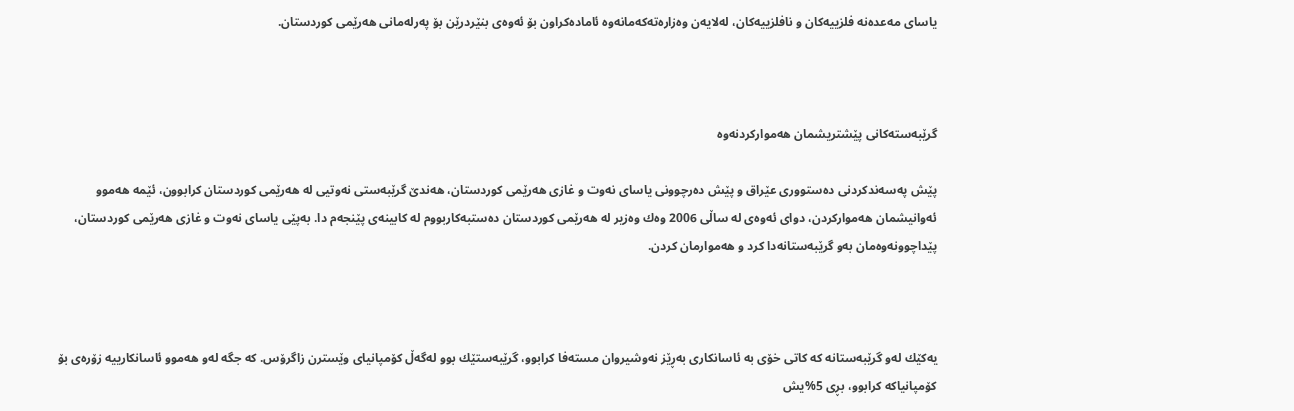یاسای مه‌عده‌نه‌ فلزییه‌كان و نافلزییه‌كان، له‌لایه‌ن وه‌زاره‌ته‌كه‌مانه‌وه‌ ئاماده‌كراون بۆ ئه‌وه‌ی بنێردرێن بۆ په‌رله‌مانی هه‌رێمی كوردستان.



گرێبه‌سته‌كانی پێشتریشمان هه‌مواركردنه‌وه‌

پێش په‌سه‌ندكردنی ده‌ستووری عێراق و پێش ده‌رچوونی یاسای نه‌وت و غازی هه‌رێمی كوردستان، هه‌ندێ گرێبه‌ستی نه‌وتیی له‌ هه‌رێمی كوردستان كرابوون، ئێمه‌ هه‌موو ئه‌وانیشمان هه‌مواركردن، دوای ئه‌وه‌ی له‌ ساڵی 2006 وه‌ك وه‌زیر له‌ هه‌رێمی كوردستان ده‌ستبه‌كاربووم له‌ كابینه‌ی پێنجه‌م دا. به‌پێی یاسای نه‌وت و غازی هه‌رێمی كوردستان، پێداچوونه‌وه‌مان به‌و گرێبه‌ستانه‌دا كرد و هه‌موارمان كردن.



یه‌كێك له‌و گرێبه‌ستانه‌ كه‌ كاتی خۆی به‌ ئاسانكاری به‌ڕێز نه‌وشیروان مسته‌فا كرابوو، گرێبه‌ستێك بوو له‌گه‌ڵ كۆمپانیای وێسترن زاگرۆس. كه‌ جگه‌ له‌و هه‌موو ئاسانكارییه‌ زۆره‌ی بۆ كۆمپانیاكه‌ كرابوو، بڕی 5%یش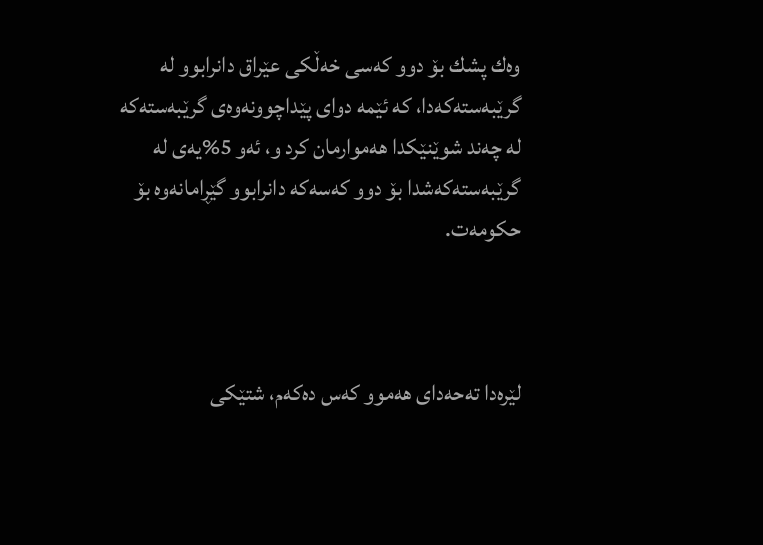وه‌ك پشك بۆ دوو كه‌سی خه‌ڵكی عێراق دانرابوو له‌ گرێبه‌سته‌كه‌دا، كه‌ ئێمه‌ دوای پێداچوونه‌وه‌ی گرێبه‌سته‌كه‌ له‌ چه‌ند شوێنێكدا هه‌موارمان كرد و، ئه‌و 5%یه‌ی له‌ گرێبه‌سته‌كه‌شدا بۆ دوو كه‌سه‌كه‌ دانرابوو گێڕامانه‌وه‌ بۆ حكومه‌ت.



لێره‌دا ته‌حه‌دای هه‌موو كه‌س ده‌كه‌م، شتێكی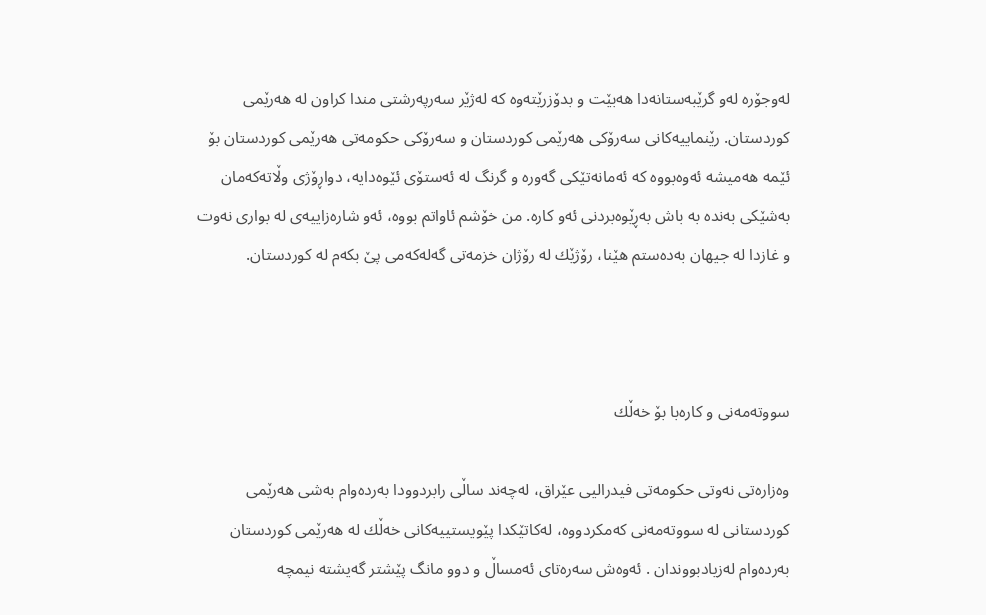له‌وجۆره‌ له‌و گرێبه‌ستانه‌دا هه‌بێت و بدۆزرێته‌وه‌ كه‌ له‌ژێر سه‌رپه‌رشتی مندا كراون له‌ هه‌رێمی كوردستان. رێنماییه‌كانی سه‌رۆكی هه‌رێمی كوردستان و سه‌رۆكی حكومه‌تی هه‌رێمی كوردستان بۆ ئێمه‌ هه‌میشه‌ ئه‌وه‌بووه‌ كه‌ ئه‌مانه‌تێكی گه‌وره‌ و گرنگ له‌ ئه‌ستۆی ئێوه‌دایه‌، دواڕۆژی وڵاته‌كه‌مان به‌شێكی به‌نده‌ به‌ باش به‌ڕێوه‌بردنی ئه‌و كاره‌. من خۆشم ئاواتم بووه‌، ئه‌و شاره‌زاییه‌ی له‌ بواری نه‌وت و غازدا له‌ جیهان به‌ده‌ستم هێنا، رۆژێك له‌ رۆژان خزمه‌تی گه‌له‌كه‌می پێ بكه‌م له‌ كوردستان.



سووته‌مه‌نی و كاره‌با بۆ خه‌ڵك

وه‌زاره‌تی نه‌وتی حكومه‌تی فیدرالیی عێراق، له‌چه‌ند ساڵی رابردوودا به‌رده‌وام به‌شی هه‌رێمی كوردستانی له‌ سووته‌مه‌نی كه‌مكردووه‌، له‌كاتێكدا پێویستییه‌كانی خه‌ڵك له‌ هه‌رێمی كوردستان به‌رده‌وام له‌زیادبووندان . ئه‌وه‌ش سه‌ره‌تای ئه‌مساڵ و دوو مانگ پێشتر گه‌یشته‌ نیمچه‌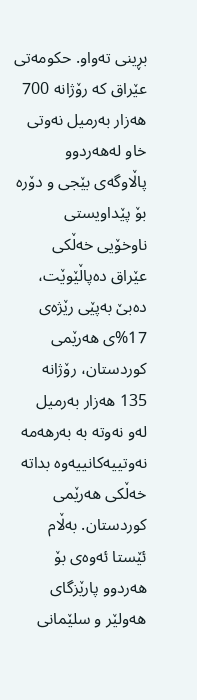بڕینی ته‌واو. حكومه‌تی عێراق كه‌ رۆژانه‌ 700 هه‌زار به‌رمیل نه‌وتی خاو له‌هه‌ردوو پاڵاوگه‌ی بێجی و دۆره‌ بۆ پێداویستی ناوخۆیی خه‌ڵكی عێراق ده‌پاڵێوێت، ده‌بێ به‌پێی رێژه‌ی 17%ی هه‌رێمی كوردستان، رۆژانه‌ 135 هه‌زار به‌رمیل له‌و نه‌وته‌ به‌ به‌رهه‌مه‌ نه‌وتییه‌كانییه‌وه‌ بداته‌ خه‌ڵكی هه‌رێمی كوردستان. به‌ڵام ئێستا ئه‌وه‌ی بۆ هه‌ردوو پارێزگای هه‌ولێر و سلێمانی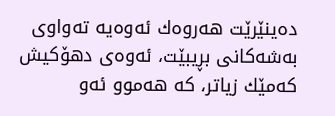ده‌ینێرێت هه‌روه‌ك ئه‌وه‌یه‌ ته‌واوی به‌شه‌كانی بڕیبێت، ئه‌وه‌ی دهۆكیش كه‌مێك زیاتر، كه‌ هه‌موو ئه‌و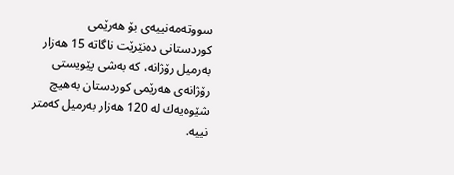سووته‌مه‌نییه‌ی بۆ هه‌رێمی كوردستانی ده‌نێرێت ناگاته‌ 15 هه‌زار به‌رمیل رۆژانه‌، كه‌ به‌شی پێویستی رۆژانه‌ی هه‌رێمی كوردستان به‌هیچ شێوه‌یه‌ك له‌ 120 هه‌زار به‌رمیل كه‌متر نییه‌.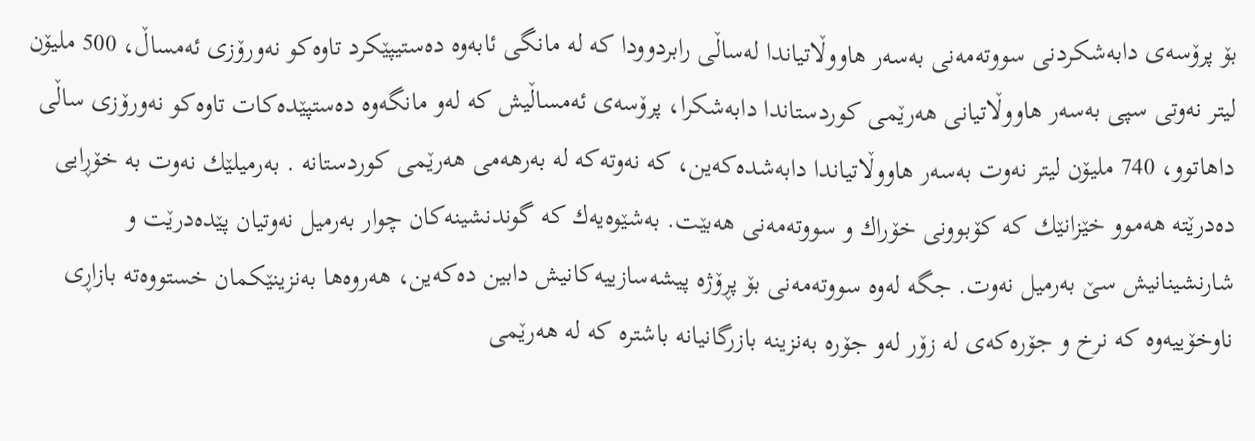بۆ پرۆسه‌ی دابه‌شكردنی سووته‌مه‌نی به‌سه‌ر هاووڵاتیاندا له‌ساڵی رابردوودا كه‌ له‌ مانگی ئابه‌وه‌ ده‌ستیپێكرد تاوه‌كو نه‌ورۆزی ئه‌مساڵ، 500 ملیۆن لیتر نه‌وتی سپی به‌سه‌ر هاووڵاتیانی هه‌رێمی كوردستاندا دابه‌شكرا، پرۆسه‌ی ئه‌مساڵیش كه‌ له‌و مانگه‌وه‌ ده‌ستپێده‌كات تاوه‌كو نه‌ورۆزی ساڵی داهاتوو، 740 ملیۆن لیتر نه‌وت به‌سه‌ر هاووڵاتیاندا دابه‌شده‌كه‌ین، كه‌ نه‌وته‌كه‌ له‌ به‌رهه‌می هه‌رێمی كوردستانه‌ . به‌رمیلێك نه‌وت به‌ خۆڕایی ده‌درێته‌ هه‌موو خێزانێك كه‌ كۆبوونی خۆراك و سووته‌مه‌نی هه‌بێت. به‌شێوه‌یه‌ك كه‌ گوندنشینه‌كان چوار به‌رمیل نه‌وتیان پێده‌درێت و شارنشینانیش سێ به‌رمیل نه‌وت. جگه‌ له‌وه‌ سووته‌مه‌نی بۆ پڕۆژه‌ پیشه‌سازییه‌كانیش دابین ده‌كه‌ین، هه‌روه‌ها به‌نزینێكمان خستووه‌ته‌ بازاڕی ناوخۆییه‌وه‌ كه‌ نرخ و جۆره‌كه‌ی له‌ زۆر له‌و جۆره‌ به‌نزینه‌ بازرگانیانه‌ باشتره‌ كه‌ له‌ هه‌رێمی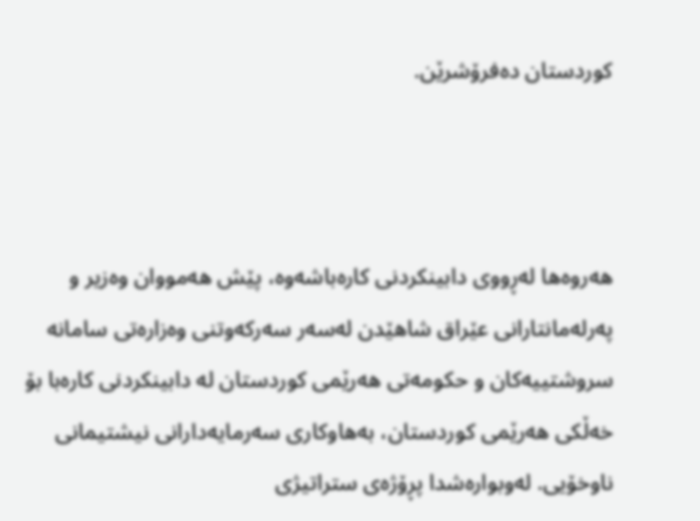كوردستان ده‌فرۆشرێن.



هه‌روه‌ها له‌ڕووی دابینكردنی كاره‌باشه‌وه‌، پێش هه‌مووان وه‌زیر و په‌رله‌مانتارانی عێراق شاهێدن له‌سه‌ر سه‌ركه‌وتنی وه‌زاره‌تی سامانه‌ سروشتییه‌كان و حكومه‌تی هه‌رێمی كوردستان له‌ دابینكردنی كاره‌با بۆ خه‌ڵكی هه‌رێمی كوردستان، به‌هاوكاری سه‌رمایه‌دارانی نیشتیمانی ناوخۆیی. له‌وبواره‌شدا پڕۆژه‌ی ستراتیژی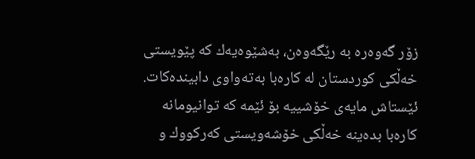زۆر گه‌وه‌ره‌ به‌ رێگه‌وه‌ن، به‌شێوه‌یه‌ك كه‌ پێویستی خه‌ڵكی كوردستان له‌ كاره‌با به‌ته‌واوی دابینده‌كات. ئێستاش مایه‌ی خۆشییه‌ بۆ ئێمه‌ كه‌ توانیومانه‌ كاره‌با بده‌ینه‌ خه‌ڵكی خۆشه‌ویستی كه‌ركووك و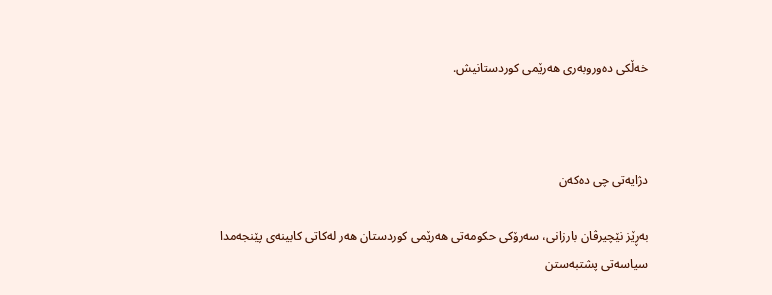خه‌ڵكی ده‌وروبه‌ری هه‌رێمی كوردستانیش.



دژایه‌تی چی ده‌كه‌ن

به‌ڕێز نێچیرڤان بارزانی، سه‌رۆكی حكومه‌تی هه‌رێمی كوردستان هه‌ر له‌كاتی كابینه‌ی پێنجه‌مدا سیاسه‌تی پشتبه‌ستن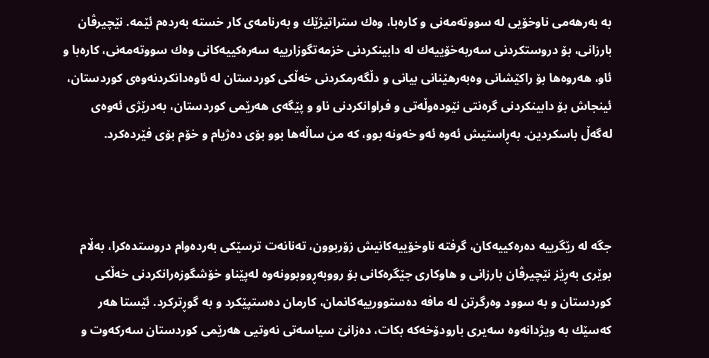به‌ به‌رهه‌می ناوخۆیی له‌ سووته‌مه‌نی و كاره‌با، وه‌ك ستراتیژێك و به‌رنامه‌ی كار خسته‌ به‌رده‌م ئێمه‌. نێچیرڤان بارزانی، بۆ دروستكردنی سه‌ربه‌خۆییه‌ك له‌ دابینكردنی خزمه‌تگوزارییه‌ سه‌ره‌كییه‌كانی وه‌ك سووته‌مه‌نی، كاره‌با و ئاو، هه‌روه‌ها بۆ راكێشانی وه‌به‌رهێنانی بیانی و دڵگه‌رمكردنی خه‌ڵكی كوردستان له‌ ئاوه‌دانكردنه‌وه‌ی كوردستان، ئینجاش بۆ دابینكردنی گره‌نتی نێوده‌وڵه‌تی و فراوانكردنی ناو و پێگه‌ی هه‌رێمی كوردستان، به‌درێژی ئه‌وه‌ی له‌گه‌ڵ باسكردین. به‌ڕاستیش ئه‌وه‌ ئه‌و خه‌ونه‌ بوو، كه‌ من ساڵه‌ها بوو بۆی ده‌ژیام و خۆم بۆی فێرده‌كرد.



جگه‌ له‌ رێگرییه‌ ده‌ره‌كییه‌كان، گرفته‌ ناوخۆییه‌كانیش زۆربوون، ته‌نانه‌ت ترسێكی به‌رده‌وام دروستده‌كرا، به‌ڵام بوێری به‌ڕێز نێچیرڤان بارزانی و هاوكاری جێگره‌كانی بۆ رووبه‌ڕووبوونه‌وه‌ له‌پێناو خۆشگوزه‌رانكردنی خه‌ڵكی كوردستان و به‌ سوود وه‌رگرتن له‌ مافه‌ ده‌ستوورییه‌كانمان، كارمان ده‌ستپێكرد و به‌ گوڕتركرد. ئێستا هه‌ر كه‌سێك به‌ ویژدانه‌وه‌ سه‌یری بارودۆخه‌كه‌ بكات، ده‌زانێ سیاسه‌تی نه‌وتیی هه‌رێمی كوردستان سه‌ركه‌وت و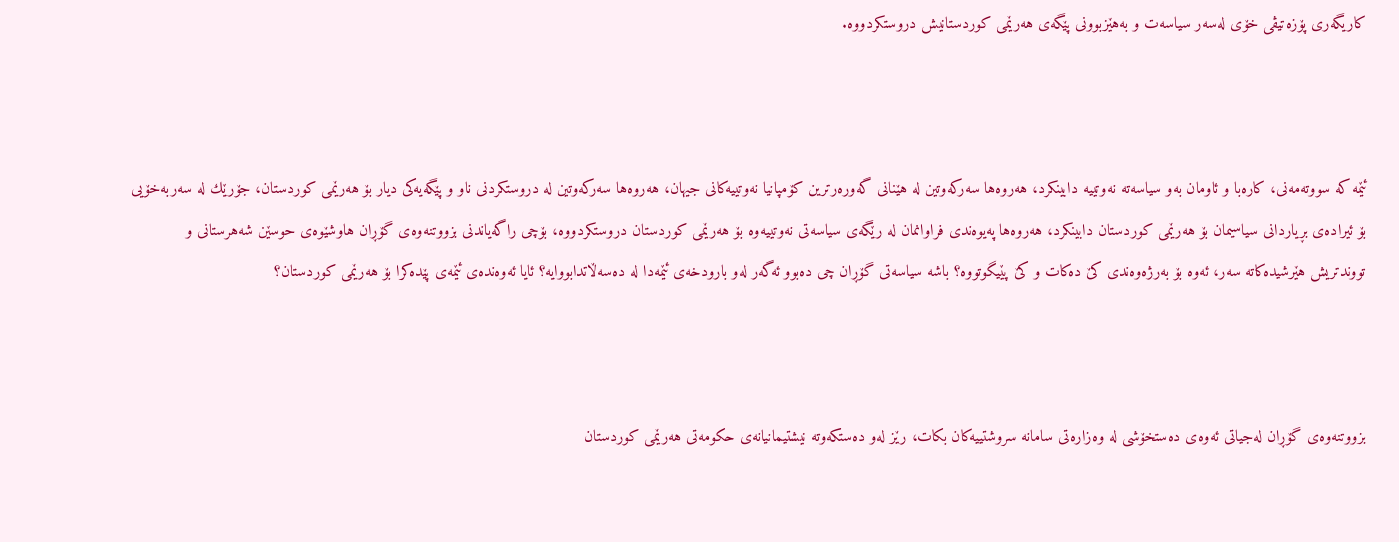كاریگه‌ری پۆزه‌تیڤی خۆی له‌سه‌ر سیاسه‌ت و به‌هێزبوونی پێگه‌ی هه‌رێمی كوردستانیش دروستكردووه‌.



ئێمه‌ كه‌ سووته‌مه‌نی، كاره‌با و ئاومان به‌و سیاسه‌ته‌ نه‌وتییه‌ دابینكرد، هه‌روه‌ها سه‌ركه‌وتین له‌ هێنانی گه‌وره‌رترین كۆمپانیا نه‌وتییه‌كانی جیهان، هه‌روه‌ها سه‌ركه‌وتین له‌ دروستكردنی ناو و پێگه‌یه‌كی دیار بۆ هه‌رێمی كوردستان، جۆرێك له‌ سه‌ربه‌خۆیی بۆ ئیراده‌ی بڕیاردانی سیاسیمان بۆ هه‌رێمی كوردستان دابینكرد، هه‌روه‌ها په‌یوه‌ندی فراوانمان له‌ رێگه‌ی سیاسه‌تی نه‌وتییه‌وه‌ بۆ هه‌رێمی كوردستان دروستكردووه‌، بۆچی راگه‌یاندنی بزووتنه‌وه‌ی گۆڕان هاوشێوه‌ی حوسێن شه‌هرستانی و تووندتریش هێرشیده‌كاته‌ سه‌ر، ئه‌وه‌ بۆ به‌رژه‌وه‌ندی كێ ده‌كات و كێ پێیگوتووه‌؟ باشه‌ سیاسه‌تی گۆڕان چی ده‌بوو ئه‌گه‌ر له‌و بارودخه‌ی ئێمه‌دا له‌ ده‌سه‌ڵاتدابووایه‌؟ ئایا ئه‌وه‌نده‌ی ئێمه‌ی پێده‌كرا بۆ هه‌رێمی كوردستان؟



بزووتنه‌وه‌ی گۆڕان له‌جیاتی ئه‌وه‌ی ده‌ستخۆشی له‌ وه‌زاره‌تی سامانه‌ سروشتییه‌كان بكات، رێز له‌و ده‌ستكه‌وته‌ نیشتیمانیانه‌ی حكومه‌تی هه‌رێمی كوردستان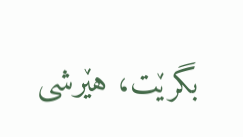بگرێت، هێرشی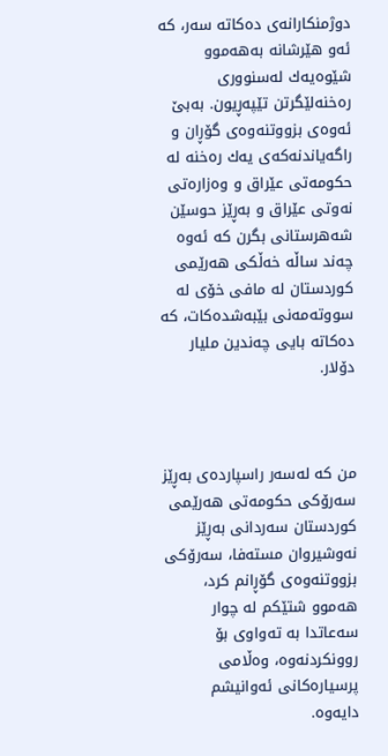دوژمنكارانه‌ی ده‌كاته‌ سه‌ر، كه‌ ئه‌و هێرشانه‌ به‌هه‌موو شێوه‌یه‌ك له‌سنووری ره‌خنه‌لێگرتن تێپه‌ڕیون. به‌بێ ئه‌وه‌ی بزووتنه‌وه‌ی گۆڕان و راگه‌یاندنه‌كه‌ی یه‌ك ره‌خنه‌ له‌ حكومه‌تی عێراق و وه‌زاره‌تی نه‌وتی عێراق و به‌ڕێز حوسێن شه‌هرستانی بگرن كه‌ ئه‌وه‌ چه‌ند ساڵه‌ خه‌ڵكی هه‌رێمی كوردستان له‌ مافی خۆی له‌ سووته‌مه‌نی بێبه‌شده‌كات، كه‌ ده‌كاته‌ بایی چه‌ندین ملیار دۆلار.



من كه‌ له‌سه‌ر راسپارده‌ی به‌ڕێز سه‌رۆكی حكومه‌تی هه‌رێمی كوردستان سه‌ردانی به‌ڕێز نه‌وشیروان مسته‌فا، سه‌رۆكی بزووتنه‌وه‌ی گۆڕانم كرد، هه‌موو شتێكم له‌ چوار سه‌عاتدا به‌ ته‌واوی بۆ روونكردنه‌وه‌، وه‌ڵامی پرسیاره‌كانی ئه‌وانیشم دایه‌وه‌.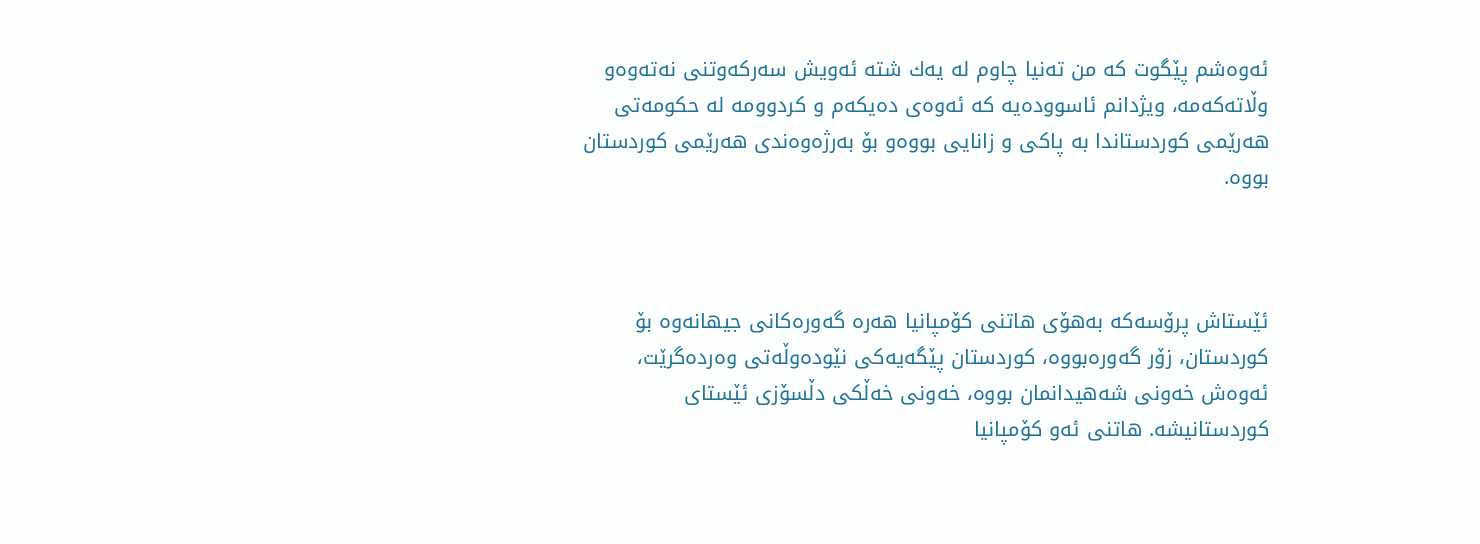ئه‌وه‌شم پێگوت كه‌ من ته‌نیا چاوم له‌ یه‌ك شته‌ ئه‌ویش سه‌ركه‌وتنی نه‌ته‌وه‌و وڵاته‌كه‌مه‌، ویژدانم ئاسووده‌یه‌ كه‌ ئه‌وه‌ی ده‌یكه‌م و كردوومه‌ له‌ حكومه‌تی هه‌رێمی كوردستاندا به‌ پاكی و زانایی بووه‌و بۆ به‌رژه‌وه‌ندی هه‌رێمی كوردستان بووه‌.



ئێستاش پرۆسه‌كه‌ به‌هۆی هاتنی كۆمپانیا هه‌ره‌ گه‌وره‌كانی جیهانه‌وه‌ بۆ كوردستان، زۆر گه‌وره‌بووه‌، كوردستان پێگه‌یه‌كی نێوده‌وڵه‌تی وه‌رده‌گرێت، ئه‌وه‌ش خه‌ونی شه‌هیدانمان بووه‌، خه‌ونی خه‌ڵكی دڵسۆزی ئێستای كوردستانیشه‌. هاتنی ئه‌و كۆمپانیا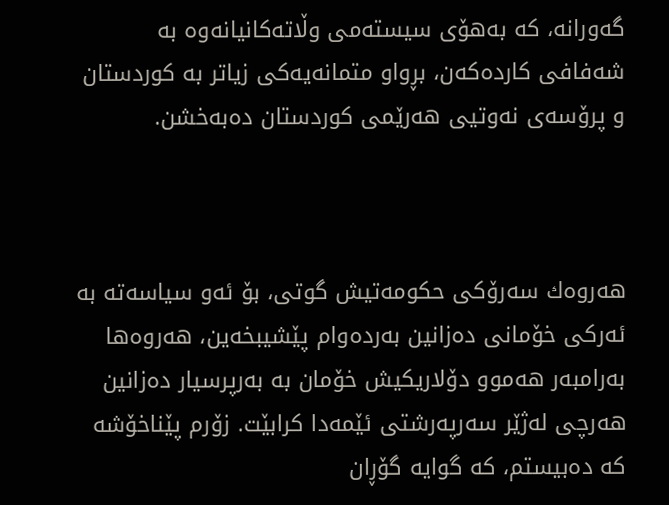گه‌ورانه‌، كه‌ به‌هۆی سیسته‌می وڵاته‌كانیانه‌وه‌ به‌ شه‌فافی كارده‌كه‌ن، بڕواو متمانه‌یه‌كی زیاتر به‌ كوردستان و پرۆسه‌ی نه‌وتیی هه‌رێمی كوردستان ده‌به‌خشن.



هه‌روه‌ك سه‌رۆكی حكومه‌تیش گوتی، بۆ ئه‌و سیاسه‌ته‌ به‌ ئه‌ركی خۆمانی ده‌زانین به‌رده‌وام پێشیبخه‌ین، هه‌روه‌ها به‌رامبه‌ر هه‌موو دۆلاریكیش خۆمان به‌ به‌رپرسیار ده‌زانین هه‌رچی له‌ژێر سه‌رپه‌رشتی ئێمه‌دا كرابێت. زۆرم پێناخۆشه‌ كه‌ ده‌بیستم، كه‌ گوایه‌ گۆڕان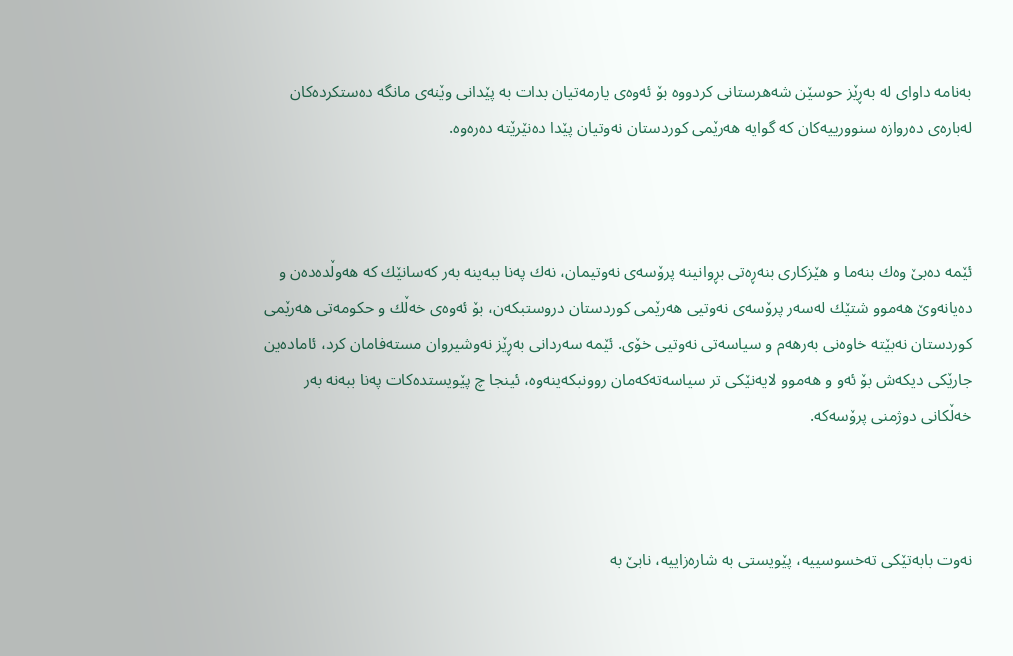به‌نامه‌ داوای له‌ به‌ڕێز حوسێن شه‌هرستانی كردووه‌ بۆ ئه‌وه‌ی یارمه‌تیان بدات به‌ پێدانی وێنه‌ی مانگه‌ ده‌ستكرده‌كان له‌باره‌ی ده‌روازه‌ سنوورییه‌كان كه‌ گوایه‌ هه‌رێمی كوردستان نه‌وتیان پێدا ده‌نێرێته‌ ده‌ره‌وه‌.



ئێمه‌ ده‌بێ وه‌ك بنه‌ما و هێزكاری بنه‌ڕه‌تی بڕوانینه‌ پرۆسه‌ی نه‌وتیمان، نه‌ك په‌نا ببه‌ینه‌ به‌ر كه‌سانێك كه‌ هه‌وڵده‌ده‌ن و ده‌یانه‌وێ هه‌موو شتێك له‌سه‌ر پرۆسه‌ی نه‌وتیی هه‌رێمی كوردستان دروستبكه‌ن، بۆ ئه‌وه‌ی خه‌ڵك و حكومه‌تی هه‌رێمی كوردستان نه‌بێته‌ خاوه‌نی به‌رهه‌م و سیاسه‌تی نه‌وتیی خۆی. ئێمه‌ سه‌ردانی به‌ڕێز نه‌وشیروان مسته‌فامان كرد، ئاماده‌ین جارێكی دیكه‌ش بۆ ئه‌و و هه‌موو لایه‌نێكی تر سیاسه‌ته‌كه‌مان روونبكه‌ینه‌وه‌، ئینجا چ پێویستده‌كات په‌نا ببه‌نه‌ به‌ر خه‌ڵكانی دوژمنی پرۆسه‌كه‌.



نه‌وت بابه‌تێكی ته‌خسوسییه‌، پێویستی به‌ شاره‌زاییه‌، نابێ به‌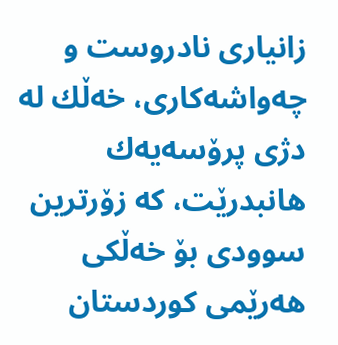زانیاری نادروست و چه‌واشه‌كاری، خه‌ڵك له‌ دژی پرۆسه‌یه‌ك هانبدرێت، كه‌ زۆرترین سوودی بۆ خه‌ڵكی هه‌رێمی كوردستان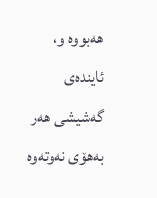هه‌بووه‌ و، ئاینده‌ی گه‌شیشی هه‌ر به‌هۆی نه‌وته‌وه‌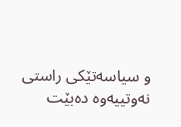و سیاسه‌تێكی راستی نه‌وتییه‌وه‌ ده‌بێت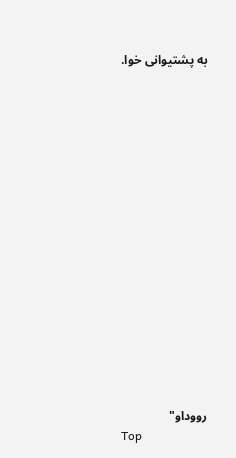به‌ پشتیوانی خوا.

















رووداو"
Top